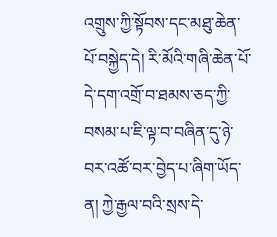འགྲུས་ཀྱི་སྟོབས་དང་མཐུ་ཆེན་པོ་བསྐྱེད་དེ། རི་མོའི་གཞི་ཆེན་པོ་དེ་དག་འགྲོ་བ་ཐམས་ཅད་ཀྱི་བསམ་པ་ཇི་ལྟ་བ་བཞིན་དུ་ཉེ་བར་འཚོ་བར་བྱེད་པ་ཞིག་ཡོད་ན། ཀྱེ་རྒྱལ་བའི་སྲས་དེ་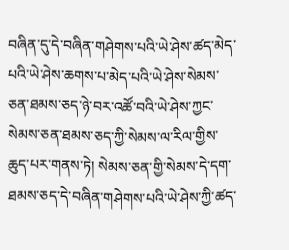བཞིན་དུ་དེ་བཞིན་གཤེགས་པའི་ཡེ་ཤེས་ཚད་མེད་པའི་ཡེ་ཤེས་ཆགས་པ་མེད་པའི་ཡེ་ཤེས་སེམས་ཅན་ཐམས་ཅད་ཉེ་བར་འཚོ་བའི་ཡེ་ཤེས་ཀྱང་སེམས་ཅན་ཐམས་ཅད་ཀྱི་སེམས་ལ་རིལ་གྱིས་ཆུད་པར་གནས་ཏེ། སེམས་ཅན་གྱི་སེམས་དེ་དག་ཐམས་ཅད་དེ་བཞིན་གཤེགས་པའི་ཡེ་ཤེས་ཀྱི་ཚད་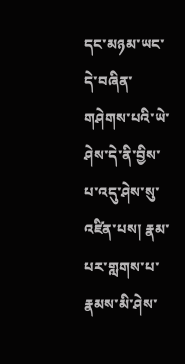དང་མཉམ་ཡང་དེ་བཞིན་གཤེགས་པའི་ཡེ་ཤེས་དེ་ནི་བྱིས་པ་འདུ་ཤེས་སུ་འཛིན་པས། རྣམ་པར་གླགས་པ་རྣམས་མི་ཤེས་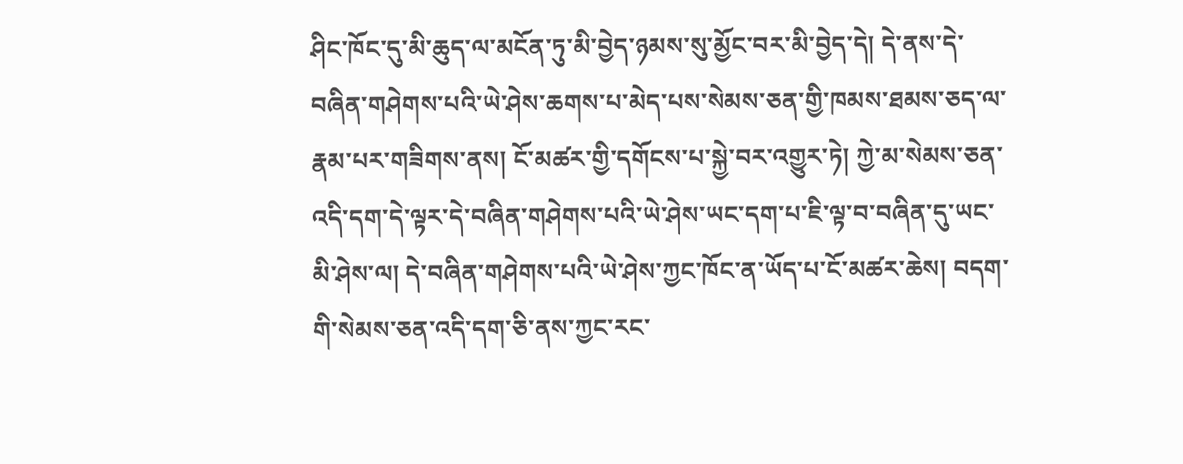ཤིང་ཁོང་དུ་མི་ཆུད་ལ་མངོན་ཏུ་མི་བྱེད་ཉམས་སུ་མྱོང་བར་མི་བྱེད་དེ། དེ་ནས་དེ་བཞིན་གཤེགས་པའི་ཡེ་ཤེས་ཆགས་པ་མེད་པས་སེམས་ཅན་གྱི་ཁམས་ཐམས་ཅད་ལ་རྣམ་པར་གཟིགས་ནས། ངོ་མཚར་གྱི་དགོངས་པ་སྐྱེ་བར་འགྱུར་ཏེ། ཀྱེ་མ་སེམས་ཅན་འདི་དག་དེ་ལྟར་དེ་བཞིན་གཤེགས་པའི་ཡེ་ཤེས་ཡང་དག་པ་ཇི་ལྟ་བ་བཞིན་དུ་ཡང་མི་ཤེས་ལ། དེ་བཞིན་གཤེགས་པའི་ཡེ་ཤེས་ཀྱང་ཁོང་ན་ཡོད་པ་ངོ་མཚར་ཆེས། བདག་གི་སེམས་ཅན་འདི་དག་ཅི་ནས་ཀྱང་རང་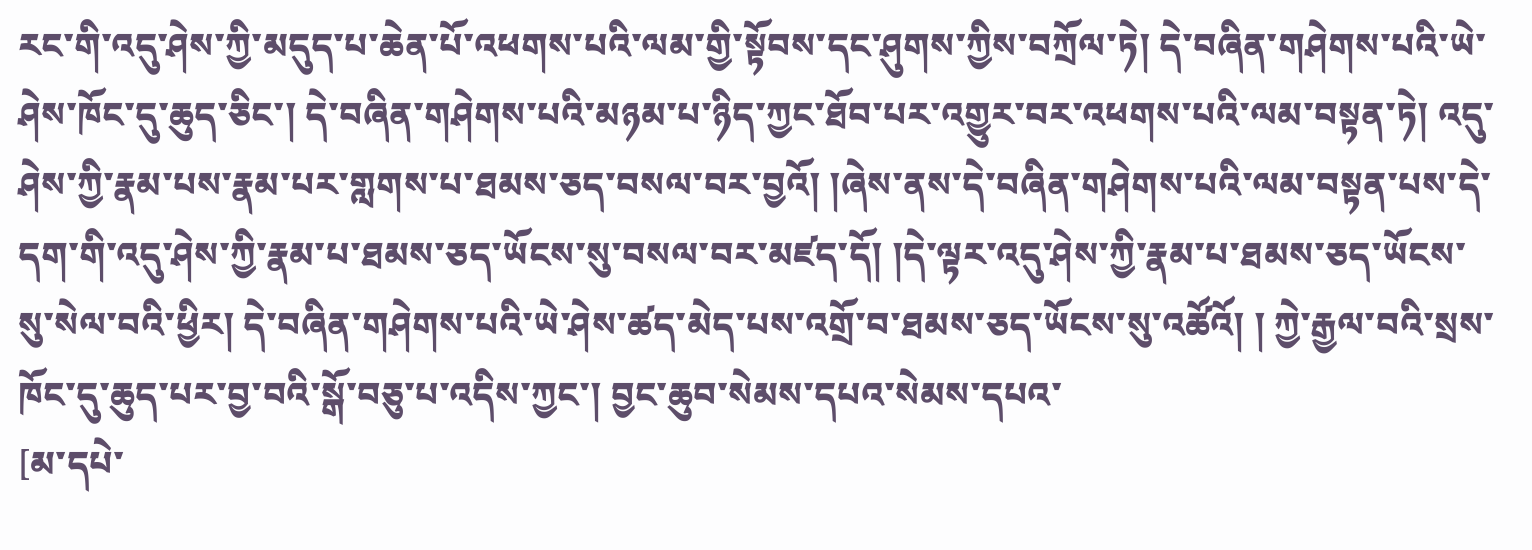རང་གི་འདུ་ཤེས་ཀྱི་མདུད་པ་ཆེན་པོ་འཕགས་པའི་ལམ་གྱི་སྟོབས་དང་ཤུགས་ཀྱིས་བཀྲོལ་ཏེ། དེ་བཞིན་གཤེགས་པའི་ཡེ་ཤེས་ཁོང་དུ་ཆུད་ཅིང་། དེ་བཞིན་གཤེགས་པའི་མཉམ་པ་ཉིད་ཀྱང་ཐོབ་པར་འགྱུར་བར་འཕགས་པའི་ལམ་བསྟན་ཏེ། འདུ་ཤེས་ཀྱི་རྣམ་པས་རྣམ་པར་གླགས་པ་ཐམས་ཅད་བསལ་བར་བྱའོ། །ཞེས་ནས་དེ་བཞིན་གཤེགས་པའི་ལམ་བསྟན་པས་དེ་དག་གི་འདུ་ཤེས་ཀྱི་རྣམ་པ་ཐམས་ཅད་ཡོངས་སུ་བསལ་བར་མཛད་དོ། །དེ་ལྟར་འདུ་ཤེས་ཀྱི་རྣམ་པ་ཐམས་ཅད་ཡོངས་སུ་སེལ་བའི་ཕྱིར། དེ་བཞིན་གཤེགས་པའི་ཡེ་ཤེས་ཚད་མེད་པས་འགྲོ་བ་ཐམས་ཅད་ཡོངས་སུ་འཚོའོ། ། ཀྱེ་རྒྱལ་བའི་སྲས་ཁོང་དུ་ཆུད་པར་བྱ་བའི་སྒོ་བཅུ་པ་འདིས་ཀྱང་། བྱང་ཆུབ་སེམས་དཔའ་སེམས་དཔའ་
[མ་དཔེ་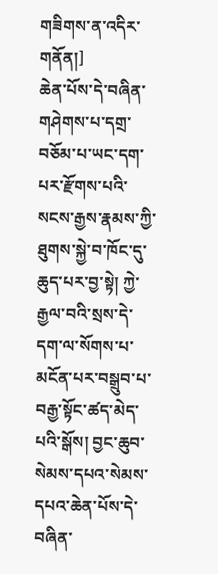གཟིགས་ན་འདིར་གནོན།]
ཆེན་པོས་དེ་བཞིན་གཤེགས་པ་དགྲ་བཅོམ་པ་ཡང་དག་པར་རྫོགས་པའི་སངས་རྒྱས་རྣམས་ཀྱི་ཐུགས་སྐྱེ་བ་ཁོང་དུ་ཆུད་པར་བྱ་སྟེ། ཀྱེ་རྒྱལ་བའི་སྲས་དེ་དག་ལ་སོགས་པ་མངོན་པར་བསྒྲུབ་པ་བརྒྱ་སྟོང་ཚད་མེད་པའི་སྒོས། བྱང་ཆུབ་སེམས་དཔའ་སེམས་དཔའ་ཆེན་པོས་དེ་བཞིན་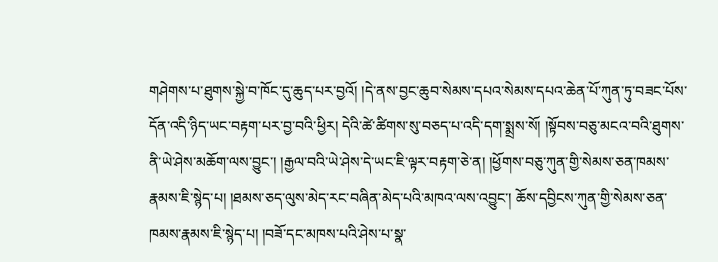གཤེགས་པ་ཐུགས་སྐྱེ་བ་ཁོང་དུ་ཆུད་པར་བྱའོ། །དེ་ནས་བྱང་ཆུབ་སེམས་དཔའ་སེམས་དཔའ་ཆེན་པོ་ཀུན་ཏུ་བཟང་པོས་དོན་འདི་ཉིད་ཡང་བརྟག་པར་བྱ་བའི་ཕྱིར། དེའི་ཚེ་ཚིགས་སུ་བཅད་པ་འདི་དག་སྨྲས་སོ། །སྟོབས་བཅུ་མངའ་བའི་ཐུགས་ནི་ཡེ་ཤེས་མཆོག་ལས་བྱུང་། །རྒྱལ་བའི་ཡེ་ཤེས་དེ་ཡང་ཇི་ལྟར་བརྟག་ཅེ་ན། །ཕྱོགས་བཅུ་ཀུན་གྱི་སེམས་ཅན་ཁམས་རྣམས་ཇི་སྙེད་པ། །ཐམས་ཅད་ལུས་མེད་རང་བཞིན་མེད་པའི་མཁའ་ལས་འབྱུང་། ཆོས་དབྱིངས་ཀུན་གྱི་སེམས་ཅན་ཁམས་རྣམས་ཇི་སྙེད་པ། །བཟོ་དང་མཁས་པའི་ཤེས་པ་སྣ་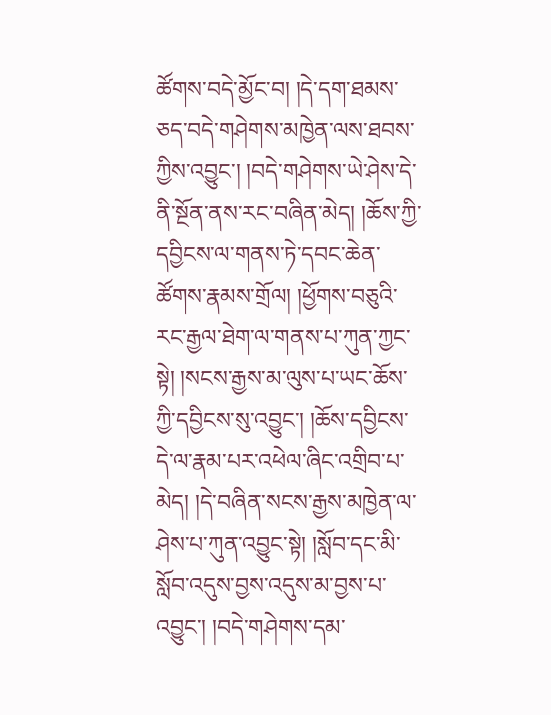ཚོགས་བདེ་མྱོང་བ། །དེ་དག་ཐམས་ཅད་བདེ་གཤེགས་མཁྱེན་ལས་ཐབས་ཀྱིས་འབྱུང་། །བདེ་གཤེགས་ཡེ་ཤེས་དེ་ནི་སྔོན་ནས་རང་བཞིན་མེད། །ཆོས་ཀྱི་དབྱིངས་ལ་གནས་ཏེ་དབང་ཆེན་ཚོགས་རྣམས་གྲོལ། །ཕྱོགས་བཅུའི་རང་རྒྱལ་ཐེག་ལ་གནས་པ་ཀུན་ཀྱང་སྟེ། །སངས་རྒྱས་མ་ལུས་པ་ཡང་ཆོས་ཀྱི་དབྱིངས་སུ་འབྱུང་། །ཆོས་དབྱིངས་དེ་ལ་རྣམ་པར་འཕེལ་ཞིང་འགྲིབ་པ་མེད། །དེ་བཞིན་སངས་རྒྱས་མཁྱེན་ལ་ཤེས་པ་ཀུན་འབྱུང་སྟེ། །སློབ་དང་མི་སློབ་འདུས་བྱས་འདུས་མ་བྱས་པ་འབྱུང་། །བདེ་གཤེགས་དམ་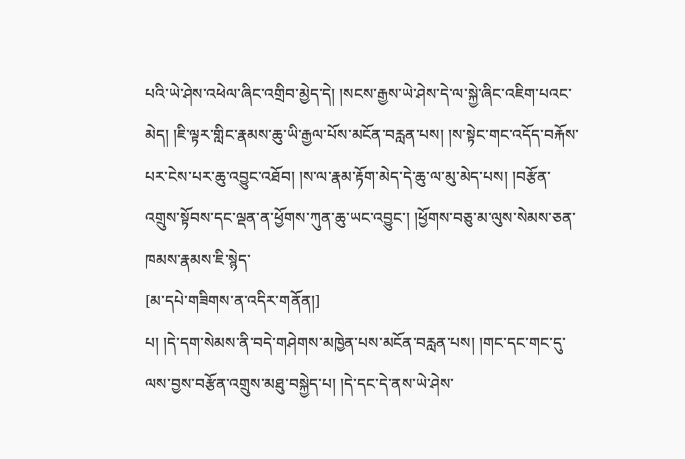པའི་ཡེ་ཤེས་འཕེལ་ཞིང་འགྲིབ་མྱེད་དེ། །སངས་རྒྱས་ཡེ་ཤེས་དེ་ལ་སྐྱེ་ཞིང་འཇིག་པའང་མེད། །ཇི་ལྟར་གླིང་རྣམས་ཆུ་ཡི་རྒྱལ་པོས་མངོན་བརླན་པས། །ས་སྟེང་གང་འདོད་བརྐོས་པར་ངེས་པར་ཆུ་འབྱུང་འཐོབ། །ས་ལ་རྣམ་རྟོག་མེད་དེ་ཆུ་ལ་མུ་མེད་པས། །བརྩོན་འགྲུས་སྟོབས་དང་ལྡན་ན་ཕྱོགས་ཀུན་ཆུ་ཡང་འབྱུང་། །ཕྱོགས་བཅུ་མ་ལུས་སེམས་ཅན་ཁམས་རྣམས་ཇི་སྙེད་
[མ་དཔེ་གཟིགས་ན་འདིར་གནོན།]
པ། །དེ་དག་སེམས་ནི་བདེ་གཤེགས་མཁྱེན་པས་མངོན་བརླན་པས། །གང་དང་གང་དུ་ལས་བྱས་བརྩོན་འགྲུས་མཐུ་བསྐྱེད་པ། །དེ་དང་དེ་ནས་ཡེ་ཤེས་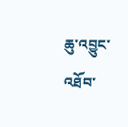ཆུ་འབྱུང་འཐོབ་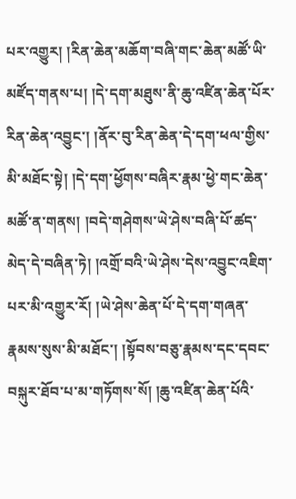པར་འགྱུར། །རིན་ཆེན་མཆོག་བཞི་གང་ཆེན་མཚོ་ཡི་མཛོད་གནས་པ། །དེ་དག་མཐུས་ནི་ཆུ་འཛིན་ཆེན་པོར་རིན་ཆེན་འབྱུང་། །ནོར་བུ་རིན་ཆེན་དེ་དག་ཕལ་གྱིས་མི་མཐོང་སྟེ། །དེ་དག་ཕྱོགས་བཞིར་རྣམ་ཕྱེ་གང་ཆེན་མཚོ་ན་གནས། །བདེ་གཤེགས་ཡེ་ཤེས་བཞི་པོ་ཚད་མེད་དེ་བཞིན་ཏེ། །འགྲོ་བའི་ཡེ་ཤེས་དེས་འབྱུང་འཇིག་པར་མི་འགྱུར་རོ། །ཡེ་ཤེས་ཆེན་པོ་དེ་དག་གཞན་རྣམས་སུས་མི་མཐོང་། །སྟོབས་བཅུ་རྣམས་དང་དབང་བསྐུར་ཐོབ་པ་མ་གཏོགས་སོ། །ཆུ་འཛིན་ཆེན་པོའི་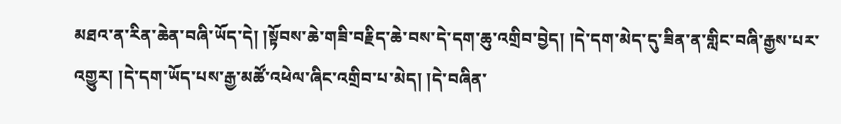མཐའ་ན་རིན་ཆེན་བཞི་ཡོད་དེ། །སྟོབས་ཆེ་གཟི་བརྗིད་ཆེ་བས་དེ་དག་ཆུ་འགྲིབ་བྱེད། །དེ་དག་མེད་དུ་ཟིན་ན་གླིང་བཞི་རྒྱས་པར་འགྱུར། །དེ་དག་ཡོད་པས་རྒྱ་མཚོ་འཕེལ་ཞིང་འགྲིབ་པ་མེད། །དེ་བཞིན་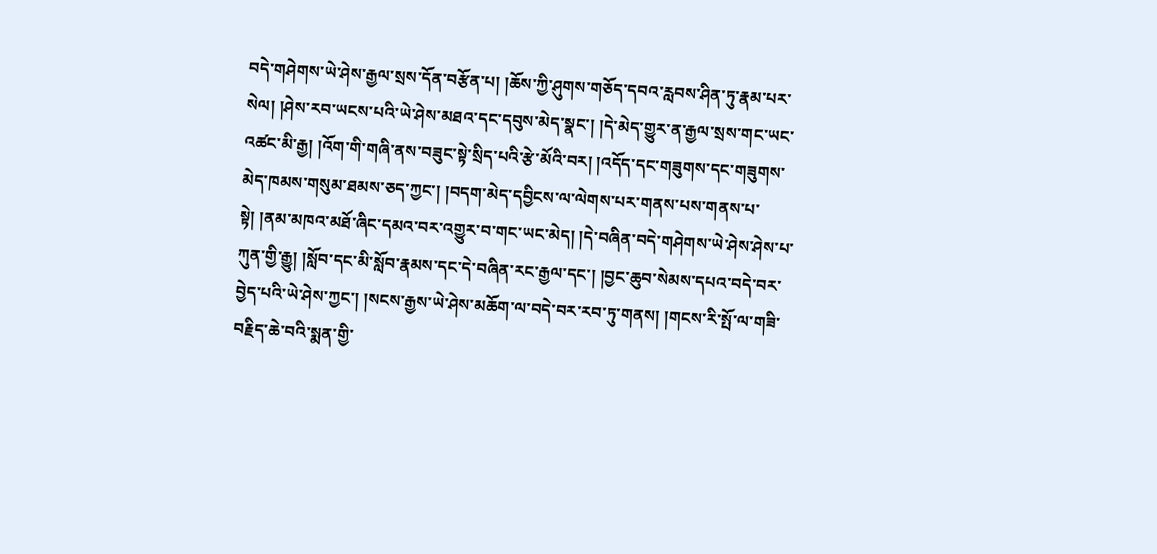བདེ་གཤེགས་ཡེ་ཤེས་རྒྱལ་སྲས་དོན་བརྩོན་པ། །ཆོས་ཀྱི་ཤུགས་གཅོད་དབའ་རླབས་ཤིན་ཏུ་རྣམ་པར་སེལ། །ཤེས་རབ་ཡངས་པའི་ཡེ་ཤེས་མཐའ་དང་དབུས་མེད་སྣང་། །དེ་མེད་གྱུར་ན་རྒྱལ་སྲས་གང་ཡང་འཚང་མི་རྒྱ། །འོག་གི་གཞི་ནས་བཟུང་སྟེ་སྲིད་པའི་རྩེ་མོའི་བར། །འདོད་དང་གཟུགས་དང་གཟུགས་མེད་ཁམས་གསུམ་ཐམས་ཅད་ཀྱང་། །བདག་མེད་དབྱིངས་ལ་ལེགས་པར་གནས་པས་གནས་པ་སྟེ། །ནམ་མཁའ་མཐོ་ཞིང་དམའ་བར་འགྱུར་བ་གང་ཡང་མེད། །དེ་བཞིན་བདེ་གཤེགས་ཡེ་ཤེས་ཤེས་པ་ཀུན་གྱི་རྒྱུ། །སློབ་དང་མི་སློབ་རྣམས་དང་དེ་བཞིན་རང་རྒྱལ་དང་། །བྱང་ཆུབ་སེམས་དཔའ་བདེ་བར་བྱེད་པའི་ཡེ་ཤེས་ཀྱང་། །སངས་རྒྱས་ཡེ་ཤེས་མཆོག་ལ་བདེ་བར་རབ་ཏུ་གནས། །གངས་རི་སྤོ་ལ་གཟི་བརྗིད་ཆེ་བའི་སྨན་གྱི་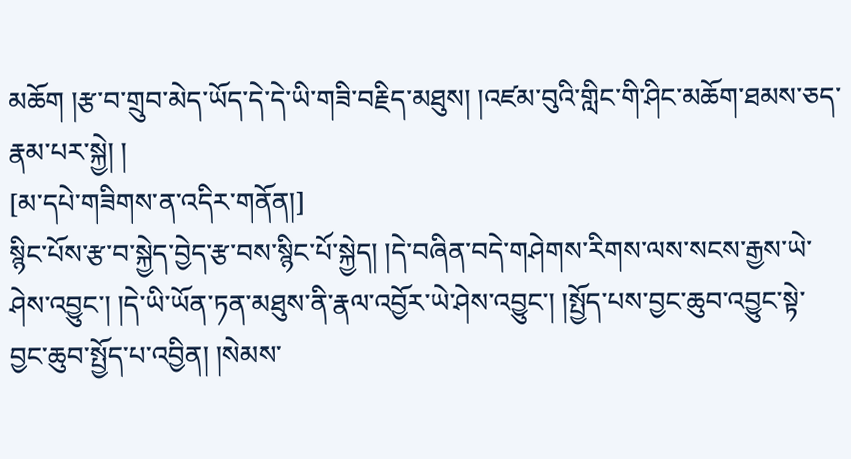མཆོག །རྩ་བ་གྲུབ་མེད་ཡོད་དེ་དེ་ཡི་གཟི་བརྗིད་མཐུས། །འཛམ་བུའི་གླིང་གི་ཤིང་མཆོག་ཐམས་ཅད་རྣམ་པར་སྐྱེ། །
[མ་དཔེ་གཟིགས་ན་འདིར་གནོན།]
སྙིང་པོས་རྩ་བ་སྐྱེད་བྱེད་རྩ་བས་སྙིང་པོ་སྐྱེད། །དེ་བཞིན་བདེ་གཤེགས་རིགས་ལས་སངས་རྒྱས་ཡེ་ཤེས་འབྱུང་། །དེ་ཡི་ཡོན་ཏན་མཐུས་ནི་རྣལ་འབྱོར་ཡེ་ཤེས་འབྱུང་། །སྤྱོད་པས་བྱང་ཆུབ་འབྱུང་སྟེ་བྱང་ཆུབ་སྤྱོད་པ་འབྱིན། །སེམས་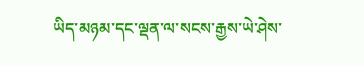ཡིད་མཉམ་དང་ལྡན་ལ་སངས་རྒྱས་ཡེ་ཤེས་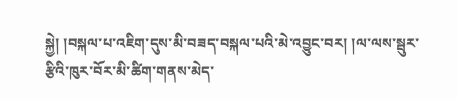སྐྱེ། །བསྐལ་པ་འཇིག་དུས་མི་བཟད་བསྐལ་པའི་མེ་འབྱུང་བར། །ལ་ལས་སྦུར་རྩིའི་ཁུར་བོར་མི་ཚིག་གནས་མེད་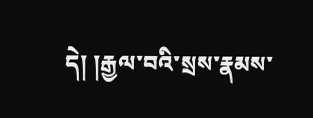དེ། །རྒྱལ་བའི་སྲས་རྣམས་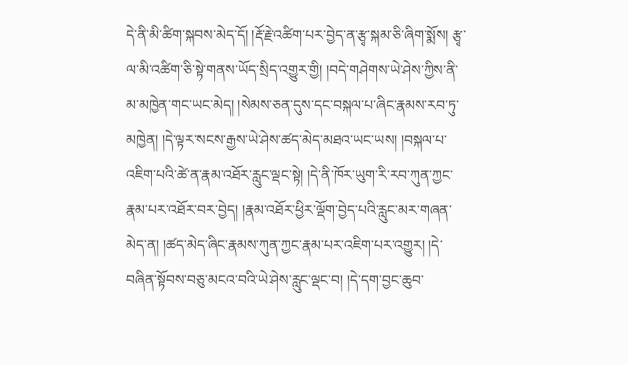དེ་ནི་མི་ཚིག་སྐབས་མེད་དོ། །རྡོ་རྗེ་འཚིག་པར་བྱེད་ན་རྩྭ་སྐམ་ཅི་ཞིག་སྨོས། རྩྭ་ལ་མི་འཚིག་ཅི་སྟེ་གནས་ཡོད་སྲིད་འགྱུར་གྱི། །བདེ་གཤེགས་ཡེ་ཤེས་ཀྱིས་ནི་མ་མཁྱེན་གང་ཡང་མེད། །སེམས་ཅན་དུས་དང་བསྐལ་པ་ཞིང་རྣམས་རབ་ཏུ་མཁྱེན། །དེ་ལྟར་སངས་རྒྱས་ཡེ་ཤེས་ཚད་མེད་མཐའ་ཡང་ཡས། །བསྐལ་པ་འཇིག་པའི་ཚེ་ན་རྣམ་འཐོར་རླུང་ལྡང་སྟེ། །དེ་ནི་ཁོར་ཡུག་རི་རབ་ཀུན་ཀྱང་རྣམ་པར་འཐོར་བར་བྱེད། །རྣམ་འཐོར་ཕྱིར་ལྡོག་བྱེད་པའི་རླུང་མར་གཞན་མེད་ན། །ཚད་མེད་ཞིང་རྣམས་ཀུན་ཀྱང་རྣམ་པར་འཇིག་པར་འགྱུར། །དེ་བཞིན་སྟོབས་བཅུ་མངའ་བའི་ཡེ་ཤེས་རླུང་ལྡང་བ། །དེ་དག་བྱང་ཆུབ་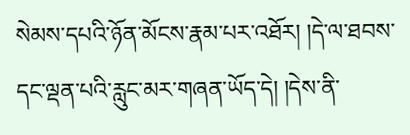སེམས་དཔའི་ཉོན་མོངས་རྣམ་པར་འཐོར། །དེ་ལ་ཐབས་དང་ལྡན་པའི་རླུང་མར་གཞན་ཡོད་དེ། །དེས་ནི་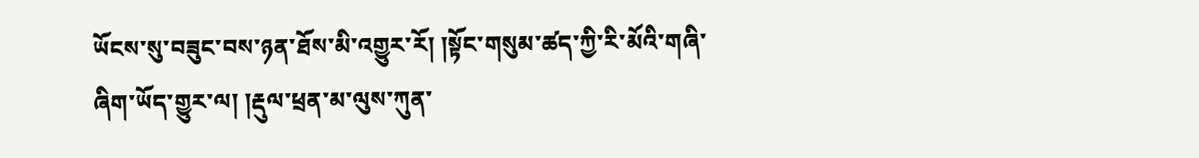ཡོངས་སུ་བཟུང་བས་ཉན་ཐོས་མི་འགྱུར་རོ། །སྟོང་གསུམ་ཚད་ཀྱི་རི་མོའི་གཞི་ཞིག་ཡོད་གྱུར་ལ། །རྡུལ་ཕྲན་མ་ལུས་ཀུན་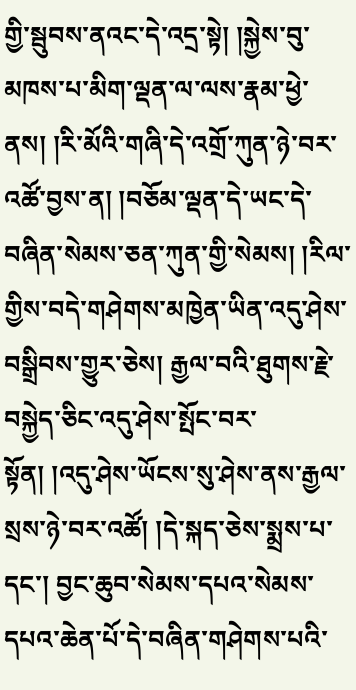གྱི་སྦུབས་ནའང་དེ་འདྲ་སྟེ། །སྐྱེས་བུ་མཁས་པ་མིག་ལྡན་ལ་ལས་རྣམ་ཕྱེ་ནས། །རི་མོའི་གཞི་དེ་འགྲོ་ཀུན་ཉེ་བར་འཚོ་བྱས་ན། །བཅོམ་ལྡན་དེ་ཡང་དེ་བཞིན་སེམས་ཅན་ཀུན་གྱི་སེམས། །རིལ་གྱིས་བདེ་གཤེགས་མཁྱེན་ཡིན་འདུ་ཤེས་བསྒྲིབས་གྱུར་ཅེས། རྒྱལ་བའི་ཐུགས་རྗེ་བསྐྱེད་ཅིང་འདུ་ཤེས་སྤོང་བར་སྟོན། །འདུ་ཤེས་ཡོངས་སུ་ཤེས་ནས་རྒྱལ་སྲས་ཉེ་བར་འཚོ། །དེ་སྐད་ཅེས་སྨྲས་པ་དང་། བྱང་ཆུབ་སེམས་དཔའ་སེམས་དཔའ་ཆེན་པོ་དེ་བཞིན་གཤེགས་པའི་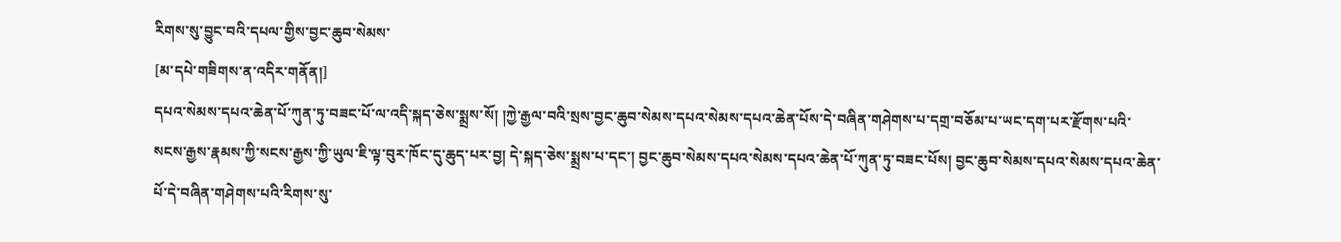རིགས་སུ་བྱུང་བའི་དཔལ་གྱིས་བྱང་ཆུབ་སེམས་
[མ་དཔེ་གཟིགས་ན་འདིར་གནོན།]
དཔའ་སེམས་དཔའ་ཆེན་པོ་ཀུན་ཏུ་བཟང་པོ་ལ་འདི་སྐད་ཅེས་སྨྲས་སོ། །ཀྱེ་རྒྱལ་བའི་སྲས་བྱང་ཆུབ་སེམས་དཔའ་སེམས་དཔའ་ཆེན་པོས་དེ་བཞིན་གཤེགས་པ་དགྲ་བཅོམ་པ་ཡང་དག་པར་རྫོགས་པའི་སངས་རྒྱས་རྣམས་ཀྱི་སངས་རྒྱས་ཀྱི་ཡུལ་ཇི་ལྟ་བུར་ཁོང་དུ་ཆུད་པར་བྱ། དེ་སྐད་ཅེས་སྨྲས་པ་དང་། བྱང་ཆུབ་སེམས་དཔའ་སེམས་དཔའ་ཆེན་པོ་ཀུན་ཏུ་བཟང་པོས། བྱང་ཆུབ་སེམས་དཔའ་སེམས་དཔའ་ཆེན་པོ་དེ་བཞིན་གཤེགས་པའི་རིགས་སུ་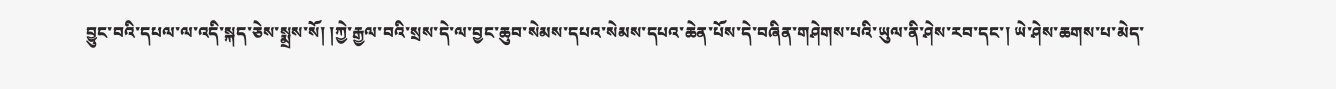བྱུང་བའི་དཔལ་ལ་འདི་སྐད་ཅེས་སྨྲས་སོ། །ཀྱེ་རྒྱལ་བའི་སྲས་དེ་ལ་བྱང་ཆུབ་སེམས་དཔའ་སེམས་དཔའ་ཆེན་པོས་དེ་བཞིན་གཤེགས་པའི་ཡུལ་ནི་ཤེས་རབ་དང་། ཡེ་ཤེས་ཆགས་པ་མེད་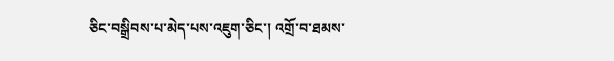ཅིང་བསྒྲིབས་པ་མེད་པས་འཇུག་ཅིང་། འགྲོ་བ་ཐམས་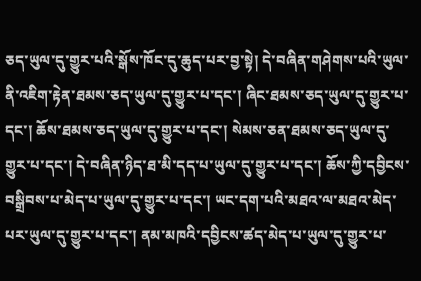ཅད་ཡུལ་དུ་གྱུར་པའི་སྒོས་ཁོང་དུ་ཆུད་པར་བྱ་སྟེ། དེ་བཞིན་གཤེགས་པའི་ཡུལ་ནི་འཇིག་རྟེན་ཐམས་ཅད་ཡུལ་དུ་གྱུར་པ་དང་། ཞིང་ཐམས་ཅད་ཡུལ་དུ་གྱུར་པ་དང་། ཆོས་ཐམས་ཅད་ཡུལ་དུ་གྱུར་པ་དང་། སེམས་ཅན་ཐམས་ཅད་ཡུལ་དུ་གྱུར་པ་དང་། དེ་བཞིན་ཉིད་ཐ་མི་དད་པ་ཡུལ་དུ་གྱུར་པ་དང་། ཆོས་ཀྱི་དབྱིངས་བསྒྲིབས་པ་མེད་པ་ཡུལ་དུ་གྱུར་པ་དང་། ཡང་དག་པའི་མཐའ་ལ་མཐའ་མེད་པར་ཡུལ་དུ་གྱུར་པ་དང་། ནམ་མཁའི་དབྱིངས་ཚད་མེད་པ་ཡུལ་དུ་གྱུར་པ་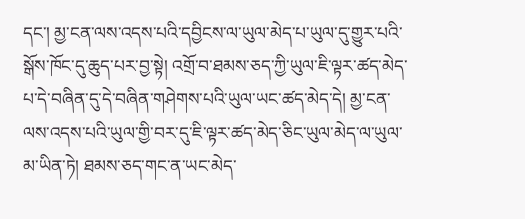དང་། མྱ་ངན་ལས་འདས་པའི་དབྱིངས་ལ་ཡུལ་མེད་པ་ཡུལ་དུ་གྱུར་པའི་སྒོས་ཁོང་དུ་ཆུད་པར་བྱ་སྟེ། འགྲོ་བ་ཐམས་ཅད་ཀྱི་ཡུལ་ཇི་ལྟར་ཚད་མེད་པ་དེ་བཞིན་དུ་དེ་བཞིན་གཤེགས་པའི་ཡུལ་ཡང་ཚད་མེད་དེ། མྱ་ངན་ལས་འདས་པའི་ཡུལ་གྱི་བར་དུ་ཇི་ལྟར་ཚད་མེད་ཅིང་ཡུལ་མེད་ལ་ཡུལ་མ་ཡིན་ཏེ། ཐམས་ཅད་གང་ན་ཡང་མེད་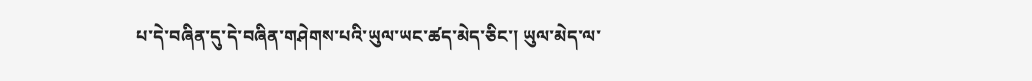པ་དེ་བཞིན་དུ་དེ་བཞིན་གཤེགས་པའི་ཡུལ་ཡང་ཚད་མེད་ཅིང་། ཡུལ་མེད་ལ་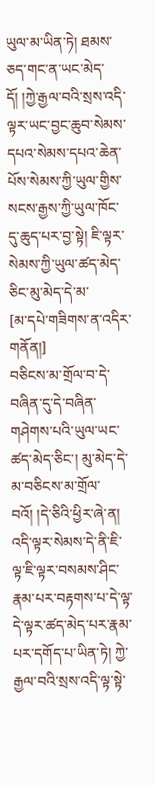ཡུལ་མ་ཡིན་ཏེ། ཐམས་ཅད་གང་ན་ཡང་མེད་དོ། །ཀྱེ་རྒྱལ་བའི་སྲས་འདི་ལྟར་ཡང་བྱང་ཆུབ་སེམས་དཔའ་སེམས་དཔའ་ཆེན་པོས་སེམས་ཀྱི་ཡུལ་གྱིས་སངས་རྒྱས་ཀྱི་ཡུལ་ཁོང་དུ་ཆུད་པར་བྱ་སྟེ། ཇི་ལྟར་སེམས་ཀྱི་ཡུལ་ཚད་མེད་ཅིང་མུ་མེད་དེ་མ་
[མ་དཔེ་གཟིགས་ན་འདིར་གནོན།]
བཅིངས་མ་གྲོལ་བ་དེ་བཞིན་དུ་དེ་བཞིན་གཤེགས་པའི་ཡུལ་ཡང་ཚད་མེད་ཅིང་། མུ་མེད་དེ་མ་བཅིངས་མ་གྲོལ་བའོ། །དེ་ཅིའི་ཕྱིར་ཞེ་ན། འདི་ལྟར་སེམས་དེ་ནི་ཇི་ལྟ་ཇི་ལྟར་བསམས་ཤིང་རྣམ་པར་བརྟགས་པ་དེ་ལྟ་དེ་ལྟར་ཚད་མེད་པར་རྣམ་པར་དགོད་པ་ཡིན་ཏེ། ཀྱེ་རྒྱལ་བའི་སྲས་འདི་ལྟ་སྟེ་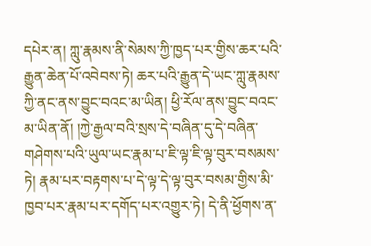དཔེར་ན། ཀླུ་རྣམས་ནི་སེམས་ཀྱི་ཁྱད་པར་གྱིས་ཆར་པའི་རྒྱུན་ཆེན་པོ་འབེབས་ཏེ། ཆར་པའི་རྒྱུན་དེ་ཡང་ཀླུ་རྣམས་ཀྱི་ནང་ནས་བྱུང་བའང་མ་ཡིན། ཕྱི་རོལ་ནས་བྱུང་བའང་མ་ཡིན་ནོ། །ཀྱེ་རྒྱལ་བའི་སྲས་དེ་བཞིན་དུ་དེ་བཞིན་གཤེགས་པའི་ཡུལ་ཡང་རྣམ་པ་ཇི་ལྟ་ཇི་ལྟ་བུར་བསམས་ཏེ། རྣམ་པར་བརྟགས་པ་དེ་ལྟ་དེ་ལྟ་བུར་བསམ་གྱིས་མི་ཁྱབ་པར་རྣམ་པར་དགོད་པར་འགྱུར་ཏེ། དེ་ནི་ཕྱོགས་ན་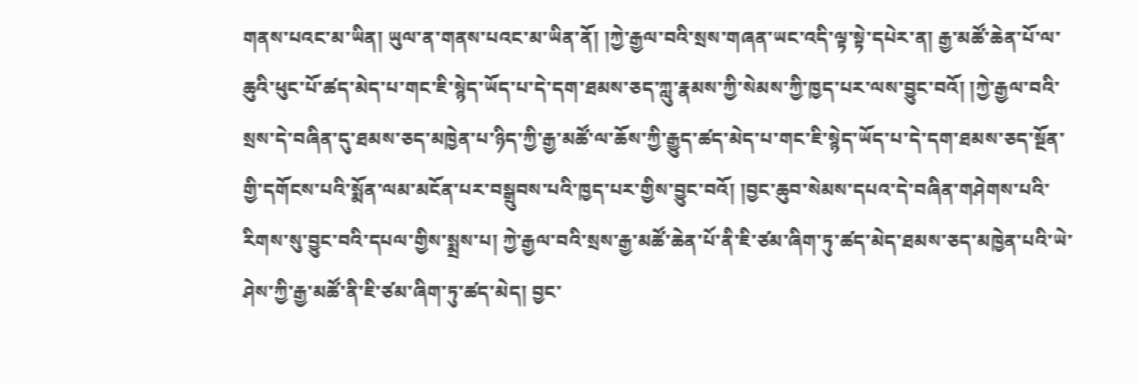གནས་པའང་མ་ཡིན། ཡུལ་ན་གནས་པའང་མ་ཡིན་ནོ། །ཀྱེ་རྒྱལ་བའི་སྲས་གཞན་ཡང་འདི་ལྟ་སྟེ་དཔེར་ན། རྒྱ་མཚོ་ཆེན་པོ་ལ་ཆུའི་ཕུང་པོ་ཚད་མེད་པ་གང་ཇི་སྙེད་ཡོད་པ་དེ་དག་ཐམས་ཅད་ཀླུ་རྣམས་ཀྱི་སེམས་ཀྱི་ཁྱད་པར་ལས་བྱུང་བའོ། །ཀྱེ་རྒྱལ་བའི་སྲས་དེ་བཞིན་དུ་ཐམས་ཅད་མཁྱེན་པ་ཉིད་ཀྱི་རྒྱ་མཚོ་ལ་ཆོས་ཀྱི་རྒྱུད་ཚད་མེད་པ་གང་ཇི་སྙེད་ཡོད་པ་དེ་དག་ཐམས་ཅད་སྔོན་གྱི་དགོངས་པའི་སྨོན་ལམ་མངོན་པར་བསྒྲུབས་པའི་ཁྱད་པར་གྱིས་བྱུང་བའོ། །བྱང་ཆུབ་སེམས་དཔའ་དེ་བཞིན་གཤེགས་པའི་རིགས་སུ་བྱུང་བའི་དཔལ་གྱིས་སྨྲས་པ། ཀྱེ་རྒྱལ་བའི་སྲས་རྒྱ་མཚོ་ཆེན་པོ་ནི་ཇི་ཙམ་ཞིག་ཏུ་ཚད་མེད་ཐམས་ཅད་མཁྱེན་པའི་ཡེ་ཤེས་ཀྱི་རྒྱ་མཚོ་ནི་ཇི་ཙམ་ཞིག་ཏུ་ཚད་མེད། བྱང་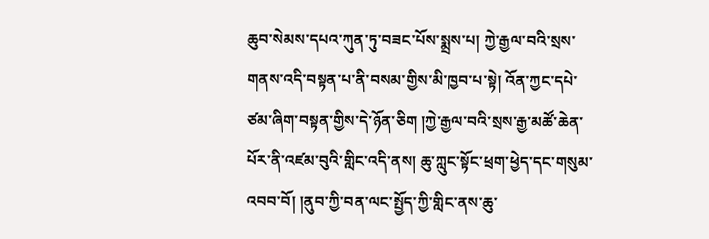ཆུབ་སེམས་དཔའ་ཀུན་ཏུ་བཟང་པོས་སྨྲས་པ། ཀྱེ་རྒྱལ་བའི་སྲས་གནས་འདི་བསྟན་པ་ནི་བསམ་གྱིས་མི་ཁྱབ་པ་སྟེ། འོན་ཀྱང་དཔེ་ཙམ་ཞིག་བསྟན་གྱིས་དེ་ཉོན་ཅིག །ཀྱེ་རྒྱལ་བའི་སྲས་རྒྱ་མཚོ་ཆེན་པོར་ནི་འཛམ་བུའི་གླིང་འདི་ནས། ཆུ་ཀླུང་སྟོང་ཕྲག་ཕྱེད་དང་གསུམ་འབབ་བོ། །ནུབ་ཀྱི་བན་ལང་སྤྱོད་ཀྱི་གླིང་ནས་ཆུ་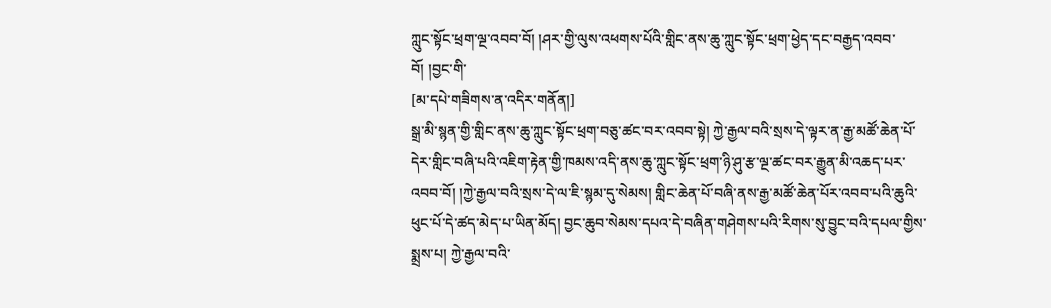ཀླུང་སྟོང་ཕྲག་ལྔ་འབབ་བོ། །ཤར་གྱི་ལུས་འཕགས་པོའི་གླིང་ནས་ཆུ་ཀླུང་སྟོང་ཕྲག་ཕྱེད་དང་བརྒྱད་འབབ་བོ། །བྱང་གི་
[མ་དཔེ་གཟིགས་ན་འདིར་གནོན།]
སྒྲ་མི་སྙན་གྱི་གླིང་ནས་ཆུ་ཀླུང་སྟོང་ཕྲག་བཅུ་ཚང་བར་འབབ་སྟེ། ཀྱེ་རྒྱལ་བའི་སྲས་དེ་ལྟར་ན་རྒྱ་མཚོ་ཆེན་པོ་དེར་གླིང་བཞི་པའི་འཇིག་རྟེན་གྱི་ཁམས་འདི་ནས་ཆུ་ཀླུང་སྟོང་ཕྲག་ཉི་ཤུ་རྩ་ལྔ་ཚང་བར་རྒྱུན་མི་འཆད་པར་འབབ་བོ། །ཀྱེ་རྒྱལ་བའི་སྲས་དེ་ལ་ཇི་སྙམ་དུ་སེམས། གླིང་ཆེན་པོ་བཞི་ནས་རྒྱ་མཚོ་ཆེན་པོར་འབབ་པའི་ཆུའི་ཕུང་པོ་དེ་ཚད་མེད་པ་ཡིན་མོད། བྱང་ཆུབ་སེམས་དཔའ་དེ་བཞིན་གཤེགས་པའི་རིགས་སུ་བྱུང་བའི་དཔལ་གྱིས་སྨྲས་པ། ཀྱེ་རྒྱལ་བའི་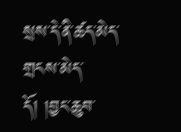སྲས་དེ་ནི་ཚད་མེད་གྲངས་མེད་དོ། །བྱང་ཆུབ་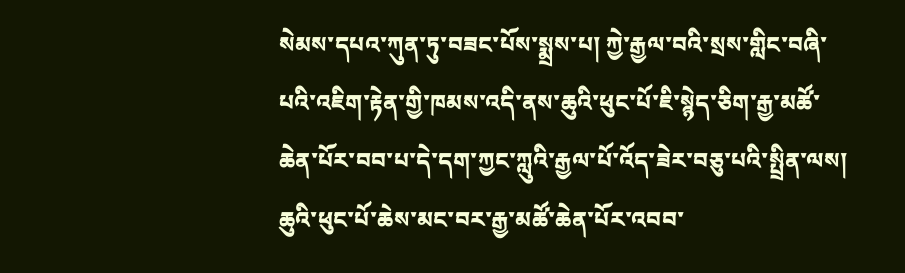སེམས་དཔའ་ཀུན་ཏུ་བཟང་པོས་སྨྲས་པ། ཀྱེ་རྒྱལ་བའི་སྲས་གླིང་བཞི་པའི་འཇིག་རྟེན་གྱི་ཁམས་འདི་ནས་ཆུའི་ཕུང་པོ་ཇི་སྙེད་ཅིག་རྒྱ་མཚོ་ཆེན་པོར་བབ་པ་དེ་དག་ཀྱང་ཀླུའི་རྒྱལ་པོ་འོད་ཟེར་བཅུ་པའི་སྤྲིན་ལས། ཆུའི་ཕུང་པོ་ཆེས་མང་བར་རྒྱ་མཚོ་ཆེན་པོར་འབབ་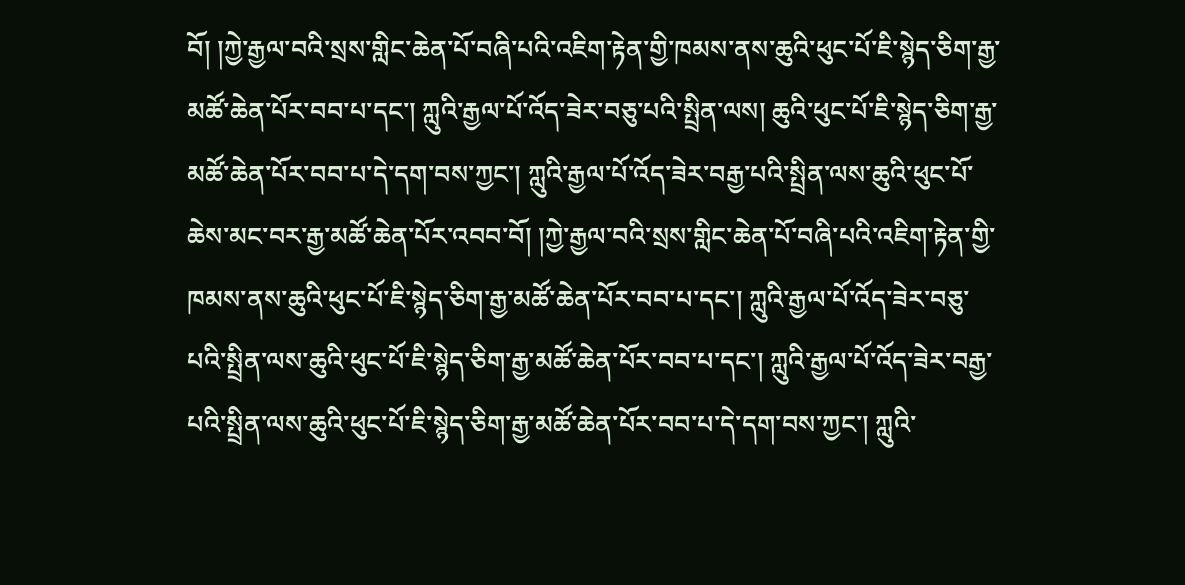བོ། །ཀྱེ་རྒྱལ་བའི་སྲས་གླིང་ཆེན་པོ་བཞི་པའི་འཇིག་རྟེན་གྱི་ཁམས་ནས་ཆུའི་ཕུང་པོ་ཇི་སྙེད་ཅིག་རྒྱ་མཚོ་ཆེན་པོར་བབ་པ་དང་། ཀླུའི་རྒྱལ་པོ་འོད་ཟེར་བཅུ་པའི་སྤྲིན་ལས། ཆུའི་ཕུང་པོ་ཇི་སྙེད་ཅིག་རྒྱ་མཚོ་ཆེན་པོར་བབ་པ་དེ་དག་བས་ཀྱང་། ཀླུའི་རྒྱལ་པོ་འོད་ཟེར་བརྒྱ་པའི་སྤྲིན་ལས་ཆུའི་ཕུང་པོ་ཆེས་མང་བར་རྒྱ་མཚོ་ཆེན་པོར་འབབ་བོ། །ཀྱེ་རྒྱལ་བའི་སྲས་གླིང་ཆེན་པོ་བཞི་པའི་འཇིག་རྟེན་གྱི་ཁམས་ནས་ཆུའི་ཕུང་པོ་ཇི་སྙེད་ཅིག་རྒྱ་མཚོ་ཆེན་པོར་བབ་པ་དང་། ཀླུའི་རྒྱལ་པོ་འོད་ཟེར་བཅུ་པའི་སྤྲིན་ལས་ཆུའི་ཕུང་པོ་ཇི་སྙེད་ཅིག་རྒྱ་མཚོ་ཆེན་པོར་བབ་པ་དང་། ཀླུའི་རྒྱལ་པོ་འོད་ཟེར་བརྒྱ་པའི་སྤྲིན་ལས་ཆུའི་ཕུང་པོ་ཇི་སྙེད་ཅིག་རྒྱ་མཚོ་ཆེན་པོར་བབ་པ་དེ་དག་བས་ཀྱང་། ཀླུའི་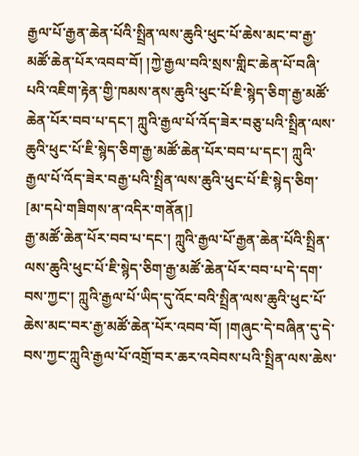རྒྱལ་པོ་རྒྱན་ཆེན་པོའི་སྤྲིན་ལས་ཆུའི་ཕུང་པོ་ཆེས་མང་བ་རྒྱ་མཚོ་ཆེན་པོར་འབབ་བོ། །ཀྱེ་རྒྱལ་བའི་སྲས་གླིང་ཆེན་པོ་བཞི་པའི་འཇིག་རྟེན་གྱི་ཁམས་ནས་ཆུའི་ཕུང་པོ་ཇི་སྙེད་ཅིག་རྒྱ་མཚོ་ཆེན་པོར་བབ་པ་དང་། ཀླུའི་རྒྱལ་པོ་འོད་ཟེར་བཅུ་པའི་སྤྲིན་ལས་ཆུའི་ཕུང་པོ་ཇི་སྙེད་ཅིག་རྒྱ་མཚོ་ཆེན་པོར་བབ་པ་དང་། ཀླུའི་རྒྱལ་པོ་འོད་ཟེར་བརྒྱ་པའི་སྤྲིན་ལས་ཆུའི་ཕུང་པོ་ཇི་སྙེད་ཅིག་
[མ་དཔེ་གཟིགས་ན་འདིར་གནོན།]
རྒྱ་མཚོ་ཆེན་པོར་བབ་པ་དང་། ཀླུའི་རྒྱལ་པོ་རྒྱན་ཆེན་པོའི་སྤྲིན་ལས་ཆུའི་ཕུང་པོ་ཇི་སྙེད་ཅིག་རྒྱ་མཚོ་ཆེན་པོར་བབ་པ་དེ་དག་བས་ཀྱང་། ཀླུའི་རྒྱལ་པོ་ཡིད་དུ་འོང་བའི་སྤྲིན་ལས་ཆུའི་ཕུང་པོ་ཆེས་མང་བར་རྒྱ་མཚོ་ཆེན་པོར་འབབ་བོ། །གཞུང་དེ་བཞིན་དུ་དེ་བས་ཀྱང་ཀླུའི་རྒྱལ་པོ་འགྲོ་བར་ཆར་འབེབས་པའི་སྤྲིན་ལས་ཆེས་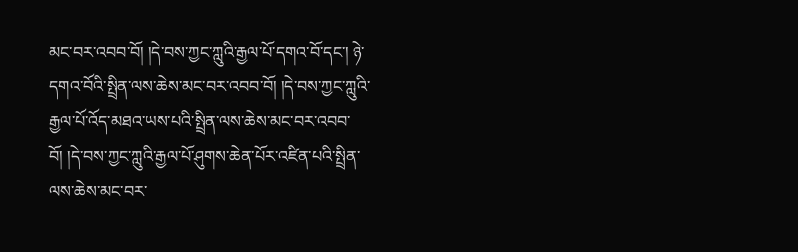མང་བར་འབབ་བོ། །དེ་བས་ཀྱང་ཀླུའི་རྒྱལ་པོ་དགའ་བོ་དང་། ཉེ་དགའ་བོའི་སྤྲིན་ལས་ཆེས་མང་བར་འབབ་བོ། །དེ་བས་ཀྱང་ཀླུའི་རྒྱལ་པོ་འོད་མཐའ་ཡས་པའི་སྤྲིན་ལས་ཆེས་མང་བར་འབབ་བོ། །དེ་བས་ཀྱང་ཀླུའི་རྒྱལ་པོ་ཤུགས་ཆེན་པོར་འཛིན་པའི་སྤྲིན་ལས་ཆེས་མང་བར་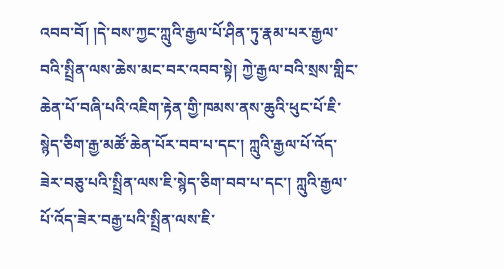འབབ་བོ། །དེ་བས་ཀྱང་ཀླུའི་རྒྱལ་པོ་ཤིན་ཏུ་རྣམ་པར་རྒྱལ་བའི་སྤྲིན་ལས་ཆེས་མང་བར་འབབ་སྟེ། ཀྱེ་རྒྱལ་བའི་སྲས་གླིང་ཆེན་པོ་བཞི་པའི་འཇིག་རྟེན་གྱི་ཁམས་ནས་ཆུའི་ཕུང་པོ་ཇི་སྙེད་ཅིག་རྒྱ་མཚོ་ཆེན་པོར་བབ་པ་དང་། ཀླུའི་རྒྱལ་པོ་འོད་ཟེར་བཅུ་པའི་སྤྲིན་ལས་ཇི་སྙེད་ཅིག་བབ་པ་དང་། ཀླུའི་རྒྱལ་པོ་འོད་ཟེར་བརྒྱ་པའི་སྤྲིན་ལས་ཇི་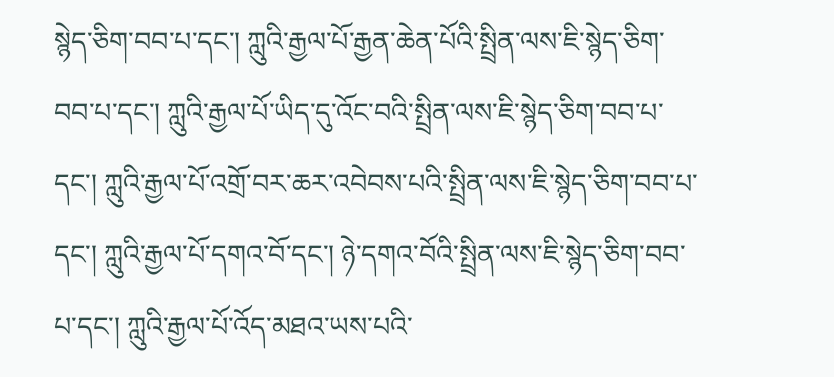སྙེད་ཅིག་བབ་པ་དང་། ཀླུའི་རྒྱལ་པོ་རྒྱན་ཆེན་པོའི་སྤྲིན་ལས་ཇི་སྙེད་ཅིག་བབ་པ་དང་། ཀླུའི་རྒྱལ་པོ་ཡིད་དུ་འོང་བའི་སྤྲིན་ལས་ཇི་སྙེད་ཅིག་བབ་པ་དང་། ཀླུའི་རྒྱལ་པོ་འགྲོ་བར་ཆར་འབེབས་པའི་སྤྲིན་ལས་ཇི་སྙེད་ཅིག་བབ་པ་དང་། ཀླུའི་རྒྱལ་པོ་དགའ་བོ་དང་། ཉེ་དགའ་བོའི་སྤྲིན་ལས་ཇི་སྙེད་ཅིག་བབ་པ་དང་། ཀླུའི་རྒྱལ་པོ་འོད་མཐའ་ཡས་པའི་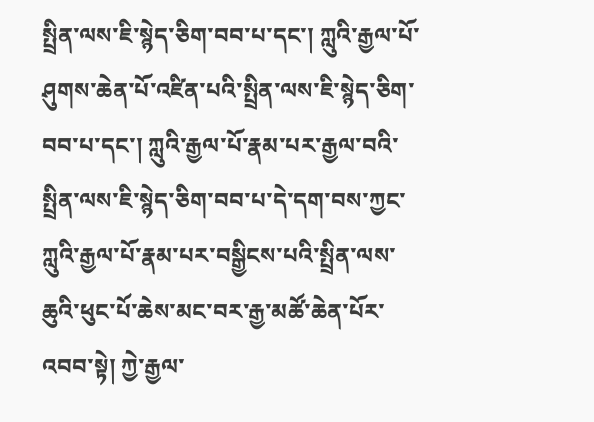སྤྲིན་ལས་ཇི་སྙེད་ཅིག་བབ་པ་དང་། ཀླུའི་རྒྱལ་པོ་ཤུགས་ཆེན་པོ་འཛིན་པའི་སྤྲིན་ལས་ཇི་སྙེད་ཅིག་བབ་པ་དང་། ཀླུའི་རྒྱལ་པོ་རྣམ་པར་རྒྱལ་བའི་སྤྲིན་ལས་ཇི་སྙེད་ཅིག་བབ་པ་དེ་དག་བས་ཀྱང་ཀླུའི་རྒྱལ་པོ་རྣམ་པར་བསྒྱིངས་པའི་སྤྲིན་ལས་ཆུའི་ཕུང་པོ་ཆེས་མང་བར་རྒྱ་མཚོ་ཆེན་པོར་འབབ་སྟེ། ཀྱེ་རྒྱལ་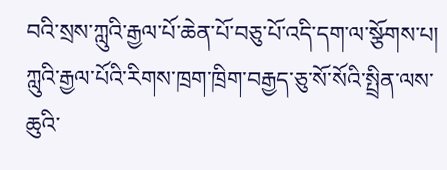བའི་སྲས་ཀླུའི་རྒྱལ་པོ་ཆེན་པོ་བཅུ་པོ་འདི་དག་ལ་སྩོགས་པ། ཀླུའི་རྒྱལ་པོའི་རིགས་ཁྲག་ཁྲིག་བརྒྱད་ཅུ་སོ་སོའི་སྤྲིན་ལས་ཆུའི་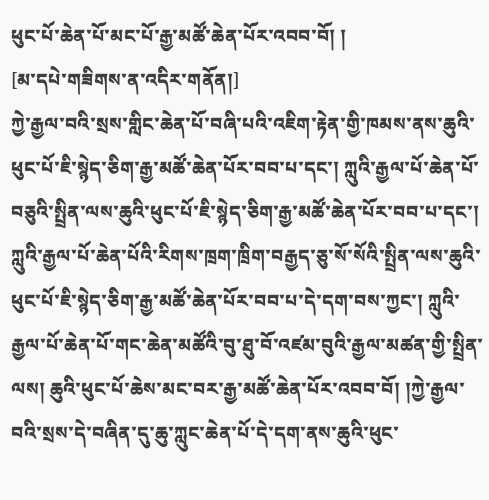ཕུང་པོ་ཆེན་པོ་མང་པོ་རྒྱ་མཚོ་ཆེན་པོར་འབབ་བོ། །
[མ་དཔེ་གཟིགས་ན་འདིར་གནོན།]
ཀྱེ་རྒྱལ་བའི་སྲས་གླིང་ཆེན་པོ་བཞི་པའི་འཇིག་རྟེན་གྱི་ཁམས་ནས་ཆུའི་ཕུང་པོ་ཇི་སྙེད་ཅིག་རྒྱ་མཚོ་ཆེན་པོར་བབ་པ་དང་། ཀླུའི་རྒྱལ་པོ་ཆེན་པོ་བཅུའི་སྤྲིན་ལས་ཆུའི་ཕུང་པོ་ཇི་སྙེད་ཅིག་རྒྱ་མཚོ་ཆེན་པོར་བབ་པ་དང་། ཀླུའི་རྒྱལ་པོ་ཆེན་པོའི་རིགས་ཁྲག་ཁྲིག་བརྒྱད་ཅུ་སོ་སོའི་སྤྲིན་ལས་ཆུའི་ཕུང་པོ་ཇི་སྙེད་ཅིག་རྒྱ་མཚོ་ཆེན་པོར་བབ་པ་དེ་དག་བས་ཀྱང་། ཀླུའི་རྒྱལ་པོ་ཆེན་པོ་གང་ཆེན་མཚོའི་བུ་ཐུ་བོ་འཛམ་བུའི་རྒྱལ་མཚན་གྱི་སྤྲིན་ལས། ཆུའི་ཕུང་པོ་ཆེས་མང་བར་རྒྱ་མཚོ་ཆེན་པོར་འབབ་བོ། །ཀྱེ་རྒྱལ་བའི་སྲས་དེ་བཞིན་དུ་ཆུ་ཀླུང་ཆེན་པོ་དེ་དག་ནས་ཆུའི་ཕུང་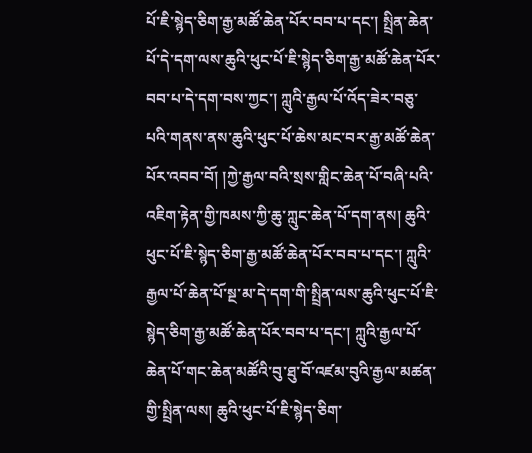པོ་ཇི་སྙེད་ཅིག་རྒྱ་མཚོ་ཆེན་པོར་བབ་པ་དང་། སྤྲིན་ཆེན་པོ་དེ་དག་ལས་ཆུའི་ཕུང་པོ་ཇི་སྙེད་ཅིག་རྒྱ་མཚོ་ཆེན་པོར་བབ་པ་དེ་དག་བས་ཀྱང་། ཀླུའི་རྒྱལ་པོ་འོད་ཟེར་བཅུ་པའི་གནས་ནས་ཆུའི་ཕུང་པོ་ཆེས་མང་བར་རྒྱ་མཚོ་ཆེན་པོར་འབབ་བོ། །ཀྱེ་རྒྱལ་བའི་སྲས་གླིང་ཆེན་པོ་བཞི་པའི་འཇིག་རྟེན་གྱི་ཁམས་ཀྱི་ཆུ་ཀླུང་ཆེན་པོ་དག་ནས། ཆུའི་ཕུང་པོ་ཇི་སྙེད་ཅིག་རྒྱ་མཚོ་ཆེན་པོར་བབ་པ་དང་། ཀླུའི་རྒྱལ་པོ་ཆེན་པོ་སྔ་མ་དེ་དག་གི་སྤྲིན་ལས་ཆུའི་ཕུང་པོ་ཇི་སྙེད་ཅིག་རྒྱ་མཚོ་ཆེན་པོར་བབ་པ་དང་། ཀླུའི་རྒྱལ་པོ་ཆེན་པོ་གང་ཆེན་མཚོའི་བུ་ཐུ་བོ་འཛམ་བུའི་རྒྱལ་མཚན་གྱི་སྤྲིན་ལས། ཆུའི་ཕུང་པོ་ཇི་སྙེད་ཅིག་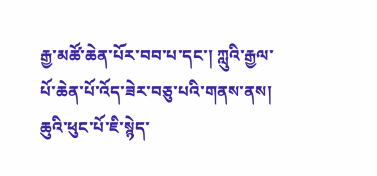རྒྱ་མཚོ་ཆེན་པོར་བབ་པ་དང་། ཀླུའི་རྒྱལ་པོ་ཆེན་པོ་འོད་ཟེར་བཅུ་པའི་གནས་ནས། ཆུའི་ཕུང་པོ་ཇི་སྙེད་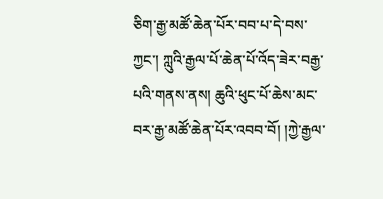ཅིག་རྒྱ་མཚོ་ཆེན་པོར་བབ་པ་དེ་བས་ཀྱང་། ཀླུའི་རྒྱལ་པོ་ཆེན་པོ་འོད་ཟེར་བརྒྱ་པའི་གནས་ནས། ཆུའི་ཕུང་པོ་ཆེས་མང་བར་རྒྱ་མཚོ་ཆེན་པོར་འབབ་བོ། །ཀྱེ་རྒྱལ་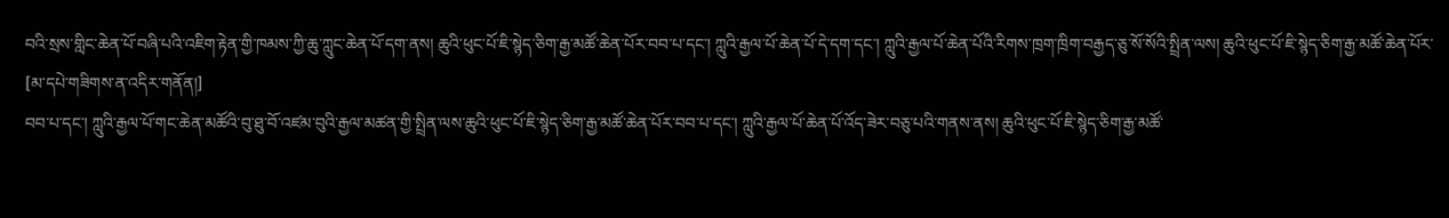བའི་སྲས་གླིང་ཆེན་པོ་བཞི་པའི་འཇིག་རྟེན་གྱི་ཁམས་ཀྱི་ཆུ་ཀླུང་ཆེན་པོ་དག་ནས། ཆུའི་ཕུང་པོ་ཇི་སྙེད་ཅིག་རྒྱ་མཚོ་ཆེན་པོར་བབ་པ་དང་། ཀླུའི་རྒྱལ་པོ་ཆེན་པོ་དེ་དག་དང་། ཀླུའི་རྒྱལ་པོ་ཆེན་པོའི་རིགས་ཁྲག་ཁྲིག་བརྒྱད་ཅུ་སོ་སོའི་སྤྲིན་ལས། ཆུའི་ཕུང་པོ་ཇི་སྙེད་ཅིག་རྒྱ་མཚོ་ཆེན་པོར་
[མ་དཔེ་གཟིགས་ན་འདིར་གནོན།]
བབ་པ་དང་། ཀླུའི་རྒྱལ་པོ་གང་ཆེན་མཚོའི་བུ་ཐུ་བོ་འཛམ་བུའི་རྒྱལ་མཚན་གྱི་སྤྲིན་ལས་ཆུའི་ཕུང་པོ་ཇི་སྙེད་ཅིག་རྒྱ་མཚོ་ཆེན་པོར་བབ་པ་དང་། ཀླུའི་རྒྱལ་པོ་ཆེན་པོ་འོད་ཟེར་བཅུ་པའི་གནས་ནས། ཆུའི་ཕུང་པོ་ཇི་སྙེད་ཅིག་རྒྱ་མཚོ་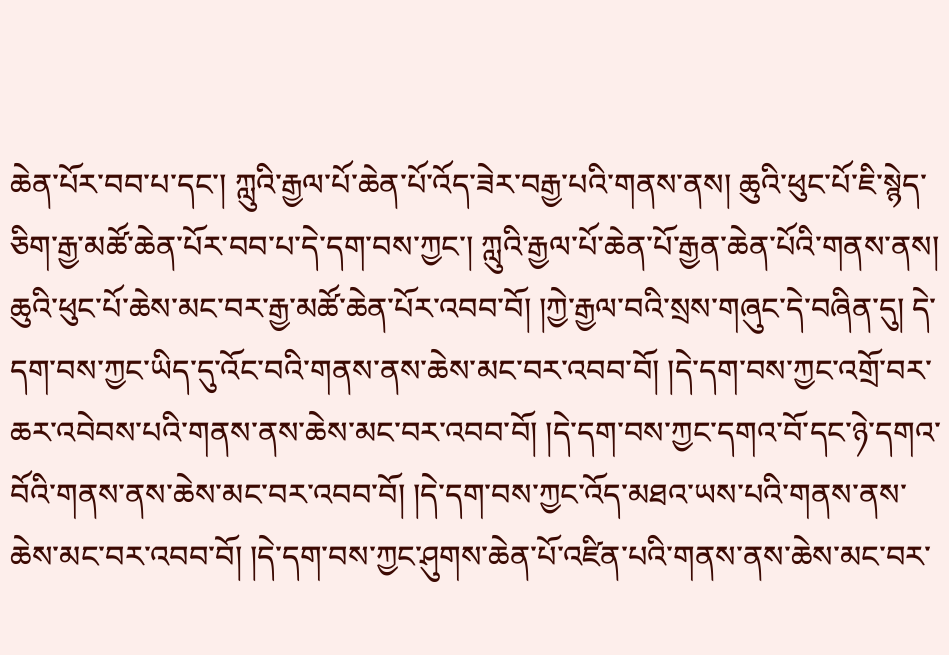ཆེན་པོར་བབ་པ་དང་། ཀླུའི་རྒྱལ་པོ་ཆེན་པོ་འོད་ཟེར་བརྒྱ་པའི་གནས་ནས། ཆུའི་ཕུང་པོ་ཇི་སྙེད་ཅིག་རྒྱ་མཚོ་ཆེན་པོར་བབ་པ་དེ་དག་བས་ཀྱང་། ཀླུའི་རྒྱལ་པོ་ཆེན་པོ་རྒྱན་ཆེན་པོའི་གནས་ནས། ཆུའི་ཕུང་པོ་ཆེས་མང་བར་རྒྱ་མཚོ་ཆེན་པོར་འབབ་བོ། །ཀྱེ་རྒྱལ་བའི་སྲས་གཞུང་དེ་བཞིན་དུ། དེ་དག་བས་ཀྱང་ཡིད་དུ་འོང་བའི་གནས་ནས་ཆེས་མང་བར་འབབ་བོ། །དེ་དག་བས་ཀྱང་འགྲོ་བར་ཆར་འབེབས་པའི་གནས་ནས་ཆེས་མང་བར་འབབ་བོ། །དེ་དག་བས་ཀྱང་དགའ་བོ་དང་ཉེ་དགའ་བོའི་གནས་ནས་ཆེས་མང་བར་འབབ་བོ། །དེ་དག་བས་ཀྱང་འོད་མཐའ་ཡས་པའི་གནས་ནས་ཆེས་མང་བར་འབབ་བོ། །དེ་དག་བས་ཀྱང་ཤུགས་ཆེན་པོ་འཛིན་པའི་གནས་ནས་ཆེས་མང་བར་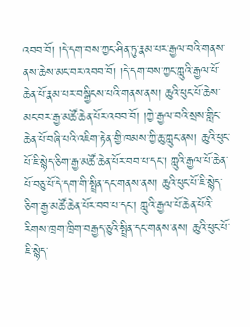འབབ་བོ། །དེ་དག་བས་ཀྱང་ཤིན་ཏུ་རྣམ་པར་རྒྱལ་བའི་གནས་ནས་ཆེས་མང་བར་འབབ་བོ། །དེ་དག་བས་ཀྱང་ཀླུའི་རྒྱལ་པོ་ཆེན་པོ་རྣམ་པར་བསྒྱིངས་པའི་གནས་ནས། ཆུའི་ཕུང་པོ་ཆེས་མང་བར་རྒྱ་མཚོ་ཆེན་པོར་འབབ་བོ། །ཀྱེ་རྒྱལ་བའི་སྲས་གླིང་ཆེན་པོ་བཞི་པའི་འཇིག་རྟེན་གྱི་ཁམས་ཀྱི་ཆུ་ཀླུང་ནས། ཆུའི་ཕུང་པོ་ཇི་སྙེད་ཅིག་རྒྱ་མཚོ་ཆེན་པོར་བབ་པ་དང་། ཀླུའི་རྒྱལ་པོ་ཆེན་པོ་བཅུ་པོ་དེ་དག་གི་སྤྲིན་དང་གནས་ནས། ཆུའི་ཕུང་པོ་ཇི་སྙེད་ཅིག་རྒྱ་མཚོ་ཆེན་པོར་བབ་པ་དང་། ཀླུའི་རྒྱལ་པོ་ཆེན་པོའི་རིགས་ཁྲག་ཁྲིག་བརྒྱད་ཅུའི་སྤྲིན་དང་གནས་ནས། ཆུའི་ཕུང་པོ་ཇི་སྙེད་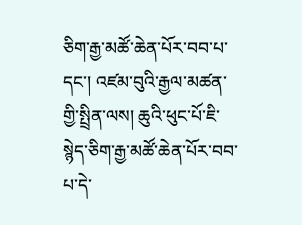ཅིག་རྒྱ་མཚོ་ཆེན་པོར་བབ་པ་དང་། འཛམ་བུའི་རྒྱལ་མཚན་གྱི་སྤྲིན་ལས། ཆུའི་ཕུང་པོ་ཇི་སྙེད་ཅིག་རྒྱ་མཚོ་ཆེན་པོར་བབ་པ་དེ་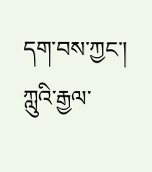དག་བས་ཀྱང་། ཀླུའི་རྒྱལ་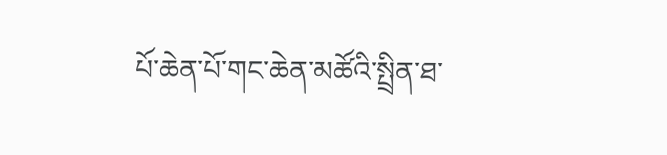པོ་ཆེན་པོ་གང་ཆེན་མཚོའི་སྤྲིན་ཐ་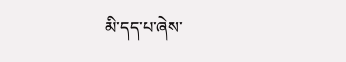མི་དད་པ་ཞེས་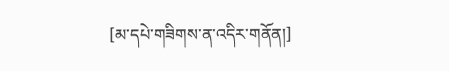[མ་དཔེ་གཟིགས་ན་འདིར་གནོན།]